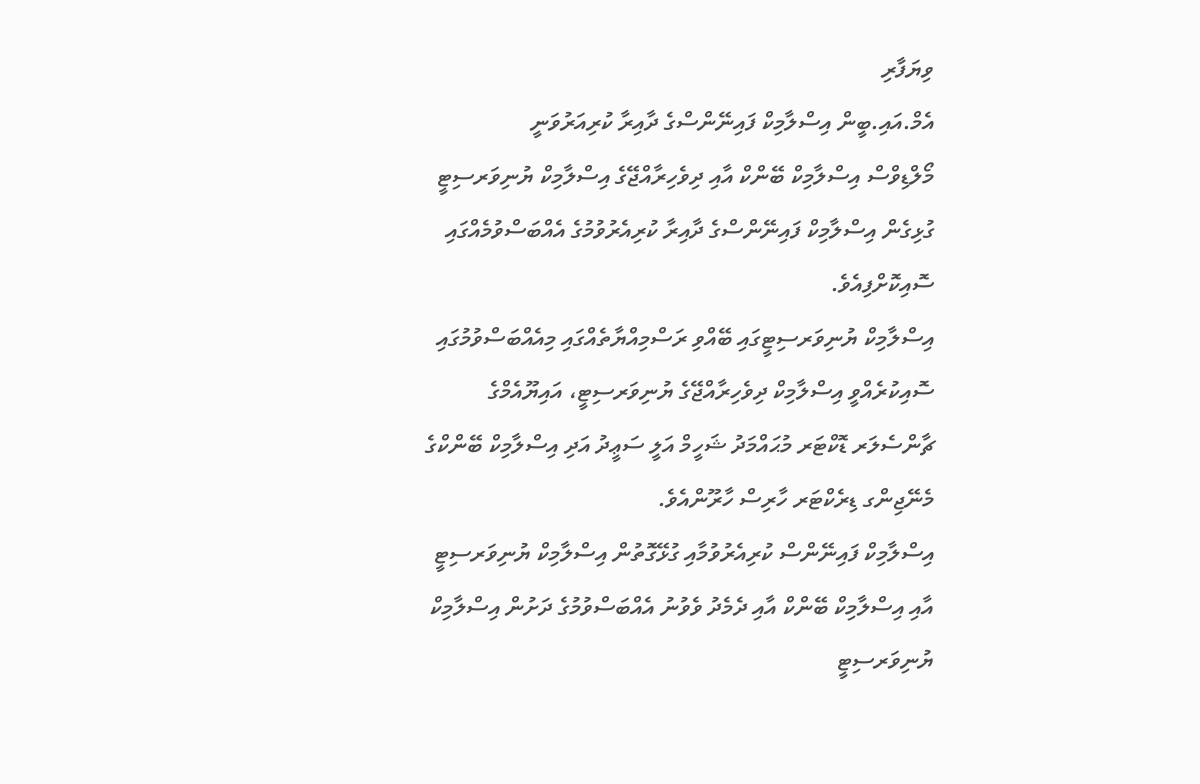ވިޔަފާރި
އެމް.އައި.ބީން އިސްލާމިކް ފައިނޭންސްގެ ދާއިރާ ކުރިއަރުވަނީ
މޯލްޑިވްސް އިސްލާމިކް ބޭންކް އާއި ދިވެހިރާއްޖޭގެ އިސްލާމިކް ޔުނިވަރސިޓީ ގުޅިގެން އިސްލާމިކް ފައިނޭންސްގެ ދާއިރާ ކުރިއެރުވުމުގެ އެއްބަސްވުމެއްގައި ސޮއިކޮށްފިއެވެ.
އިސްލާމިކް ޔުނިވަރސިޓީގައި ބޭއްވި ރަސްމިއްޔާތެއްގައި މިއެއްބަސްވުމުގައި ސޮއިކުރެއްވީ އިސްލާމިކް ދިވެހިރާއްޖޭގެ ޔުނިވަރސިޓީ، އައިޔޫއެމްގެ ޗާންސެލަރ ޑޮކްޓަރ މުޙައްމަދު ޝަހީމް އަލީ ސަޢީދު އަދި އިސްލާމިކް ބޭންކްގެ މެނޭޖިންގ ޑިރެކްޓަރ ހާރިސް ހާރޫންއެވެ.
އިސްލާމިކް ފައިނޭންސް ކުރިއެރުވުމާއި ގުޅޭގޮތުން އިސްލާމިކް ޔުނިވަރސިޓީ އާއި އިސްލާމިކް ބޭންކް އާއި ދެމެދު ވެވުނު އެއްބަސްވުމުގެ ދަށުން އިސްލާމިކް ޔުނިވަރސިޓީ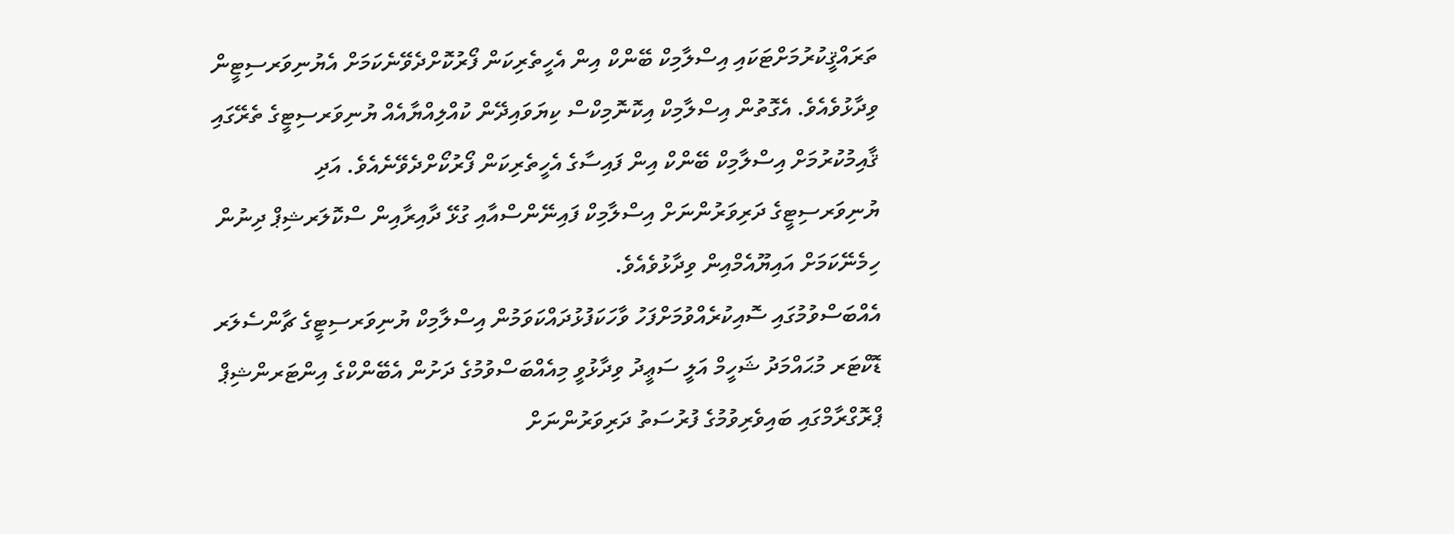ތަރައްޤީކުރުމަށްޓަކައި އިސްލާމިކް ބޭންކް އިން އެހީތެރިކަން ފޯރުކޮށްދެވޭނެކަމަށް އެޔުނިވަރސިޓީން ވިދާޅުވެއެވެ. އެގޮތުން އިސްލާމިކް އިކޮނޮމިކްސް ކިޔަވައިދޭން ކުއްލިއްޔާއެއް ޔުނިވަރސިޓީގެ ތެރޭގައި ޤާއިމުކުރުމަށް އިސްލާމިކް ބޭންކް އިން ފައިސާގެ އެހީތެރިކަން ފޯރުކޯށްދެވޭނެއެވެ. އަދި ޔުނިވަރސިޓީގެ ދަރިވަރުންނަށް އިސްލާމިކް ފައިނޭންސްއާއި ގުޅޭ ދާއިރާއިން ސްކޮލަރޝިޕް ދިނުން ހިމެނޭކަމަށް އައިޔޫއެމްއިން ވިދާޅުވެއެވެ.
އެއްބަސްވުމުގައި ސޮއިކުރެއްވުމަށްފަހު ވާހަކަފުޅުދައްކަވަމުން އިސްލާމިކް ޔުނިވަރސިޓީގެ ޗާންސެލަރ ޑޮކްޓަރ މުޙައްމަދު ޝަހީމް އަލީ ސަޢީދު ވިދާޅުވީ މިއެއްބަސްވުމުގެ ދަށުން އެބޭންކްގެ އިންޓަރންޝިޕް ޕްރޮގްރާމްގައި ބައިވެރިވުމުގެ ފުރުސަތު ދަރިވަރުންނަށް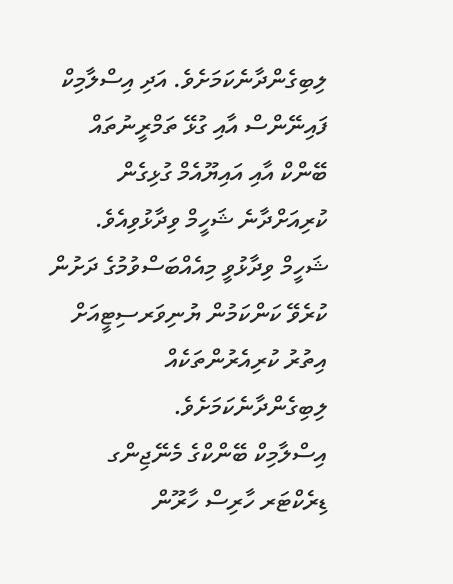ލިބިގެންދާނެކަމަށެވެ. އަދި އިސްލާމިކް ފައިނޭންސް އާއި ގުޅޭ ތަމްރީނުތައް ބޭންކް އާއި އައިޔޫއެމް ގުޅިގެން ކުރިއަށްދާނެ ޝަހީމް ވިދާޅުވިއެވެ. ޝަހީމް ވިދާޅުވީ މިއެއްބަސްވުމުގެ ދަށުން ކުރެވޭ ކަންކަމުން ޔުނިވަރސިޓީއަށް އިތުރު ކުރިއެރުންތަކެއް ލިބިގެންދާނެކަމަށެވެ.
އިސްލާމިކް ބޭންކްގެ މެނޭޖިންގ ޑިރެކްޓަރ ހާރިސް ހާރޫން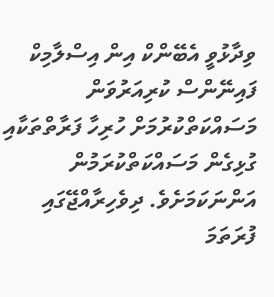ވިދާޅުވީ އެބޭންކް އިން އިސްލާމިކް ފައިނޭންސް ކުރިއަރުވަން މަސައްކަތްކުރުމަށް ހުރިހާ ފަރާތްތަކާއި ގުޅިގެން މަސައްކަތްކުރަމުން އަންނަކަމަށެވެ. ދިވެހިރާއްޖޭގައި ފުރަތަމަ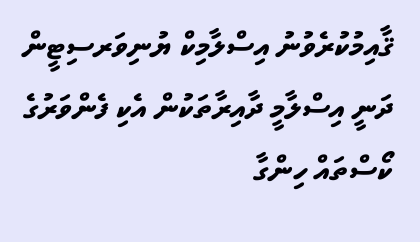ޤާއިމުކުރެވުނު އިސްލާމިކް ޔުނިވަރސިޓީން ދަނީ އިސްލާމީ ދާއިރާތަކުން އެކި ފެންވަރުގެ ކޯސްތައް ހިންގާ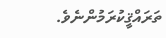ތަރައްޤީކުރަމުންނެވެ.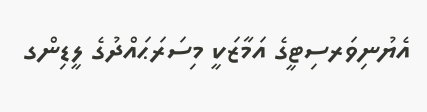އެޔުނިވަރސިޓީގެ އަމާޒަކީ މިސަރަޙައްދުގެ ލީޑިންގ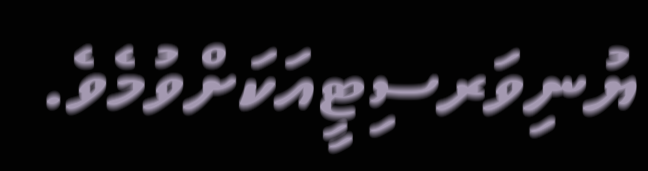ޔުނިވަރސިޓީއަކަށްވުމެވެ.